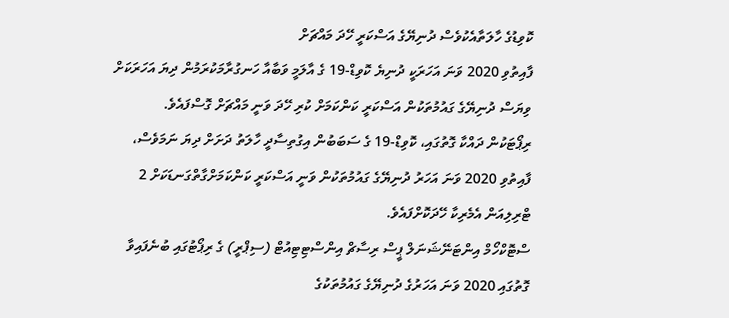ކޮވިޑުގެ ހާލަތާއެކުވެސް ދުނިޔޭގެ އަސްކަރީ ހޭދަ މައްޗަށް
ފާއިތުވި 2020 ވަނަ އަހަރަކީ ދުނިޔެ ކޮވިޑް-19 ގެ އާލަމީ ވަބާއާ ހަނގުރާމަކުރަމުން ދިޔަ އަހަރަކަށް ވިޔަސް ދުނިޔޭގެ ގައުމުތަކުން އަސްކަރީ ކަންކަމަށް ކުރި ހޭދަ ވަނީ މައްޗަށް ގޮސްފައެވެ.
ރިޕޯޓަކުން ދައްކާ ގޮތުގައި، ކޮވިޑް-19 ގެ ސަބަބުން އިގުތިސާދީ ހާލަތު ދަށަށް ދިޔަ ނަމަވެސް، ފާއިތުވި 2020 ވަނަ އަހަރު ދުނިޔޭގެ ގައުމުތަކުން ވަނީ އަސްކަރީ ކަންކަމަށްގާތްގަނޑަކަށް 2 ޓްރިލިއަން އެމެރިކާ ހޭދަކޮށްފައެވެ.
ސްޓޮކްހޯމް އިންޓަނޭޝަނަލް ޕީސް ރިސާޗް އިންސްޓިޓިއުޓް (ސިޕްރީ) ގެ ރިޕޯޓުގައި ބުނެފައިވާ ގޮތުގައި 2020 ވަނަ އަހަރުގެ ދުނިޔޭގެ ގައުމުތަކުގެ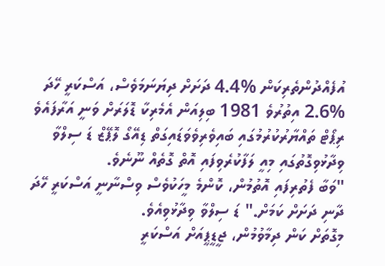އުފެއްދުންތެރިކަން %4.4 ދަށަށް ދިޔަނަމަވެސް، އަސްކަރީ ހޭދަ %2.6 އިތުރުވެ 1981 ބިލިއަން އެމެރިކާ ޑޮލަރަށް ވަނީ އަރާފައެވެ
ރިޕޯޓް ތައްޔާރުކުރުމުގައި ބައިވެރިވެވަޑައިގަތް ޑިއޭގޯ ލޮޕޭޒް ޑަ ސިލްވާ ވިދާޅުވިގޮތުގައި މިއީ ލަފާކުރެވިފައި އޮތް ގޮތެއް ނޫނެވެ.
"ވަބާ ފެތުރިފައި އޮތުމުން، ކޮންމެ މީހަކުވެސް ވިސްނާނީ އަސްކަރީ ހޭދަ ދާނި ދަށަށް ކަމަށް." ޑަ ސިލްވާ ވިދާޅުވިއެވެ.
މިގޮތަށް ކަން ދިމާވުމުން، ޖީޑީޕީއަށް އަސްކަރީ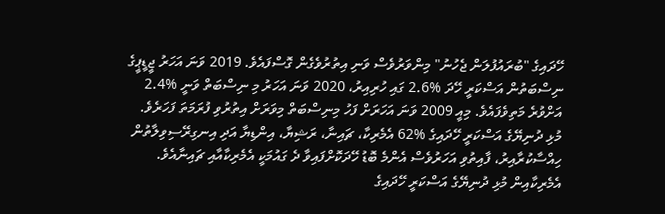ހޭދައިގެ "ބުރައުފުލަން ޖެހުނު" މިންވަރުވެސް ވަނި އިތުރުވެގެން ގޮސްފައެވެ. 2019 ވަނަ އަހަރު ޖީޑީޕީގެ ނިސްބަތުން އަސްކަރީ ހޭދަ %2.6 ގައި ހުރިއިރު، 2020 ވަނަ އަހަރު މި ނިސްބަތް ވަނީ %2.4 އަށްވުރެ މަތިވެފައެވެ. މިއީ 2009 ވަނަ އަހަރަށް ފަހު މިނިސްބަތް މިވަރަށް އިތުރުވި ފުރަމަތަ ފަހަރެވެ.
މުޅި ދުނިޔޭގެ އަސްކަރީ ހޭދައިގެ %62 އެމެރިކާ، ޗައިނާ، ރަޝިޔާ، އިންޑިޔާ އަދި އިނގިރޭސިވިލާތުން ހިއްސާކުރާއިރު، ފާއިތުވި އަހަރުވެސް އެންމެ ބޮޑު ހޭދަކޮށްފައިވާ ދެ ގައުމަކީ އެމެރިކާއާއި ޗައިނާއެވެ. އެމެރިކާއިން މުޅި ދުނިޔޭގެ އަސްކަރީ ހޭދައިގެ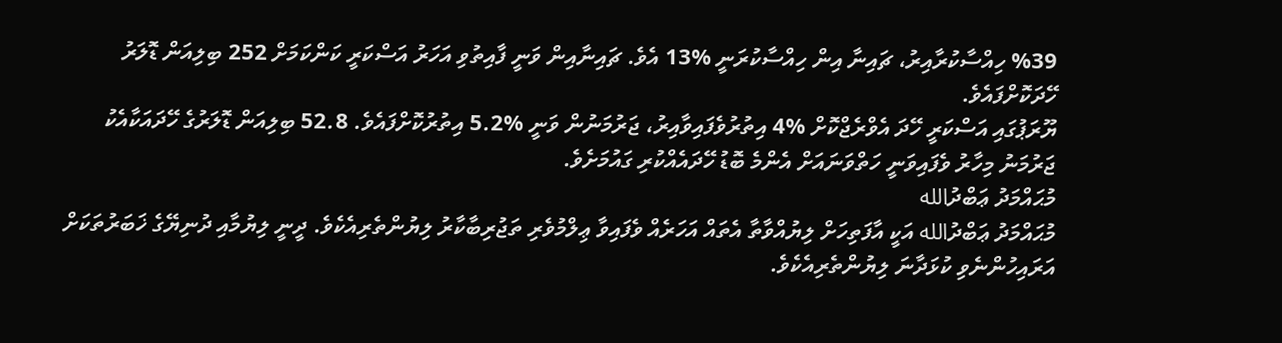%39 ހިއްސާކުރާއިރު، ޗައިނާ އިން ހިއްސާކުރަނީ %13 އެވެ. ޗައިނާއިން ވަނީ ފާއިތުވި އަހަރު އަސްކަރީ ކަންކަމަށް 252 ބިލިއަން ޑޮލަރު ހޭދަކޮށްފައެވެ.
ޔޫރަޕުގައި އަސްކަރީ ހޭދަ އެވްރެޖްކޮށް %4 އިތުރުވެފައިވާއިރު، ޖަރުމަނުން ވަނީ %5.2 އިތުރުކޮށްފައެވެ. 52.8 ބިލިއަން ޑޮލަރުގެ ހޭދައަކާއެކު ޖަރުމަނު މިހާރު ވެފައިވަނީ ހަތްވަނައަށް އެންމެ ބޮޑު ހޭދައެއްކުރި ގައުމަށެވެ.
މުޙައްމަދު ޢަބްދުالله
މުޙައްމަދު ޢަބްދުالله އަކީ އާފަތިހަށް ލިޔުއްވާތާ އެތައް އަހަރެއް ވެފައިވާ ޢިލްމުވެރި ތަޖުރިބާކާރު ލިޔުންތެރިއެކެވެ. ދީނީ ލިޔުމާއި ދުނިޔޭގެ ޚަބަރުތަކަށް އަރައިހުންނެވި ކުޅަދާނަ ލިޔުންތެރިއެކެވެ.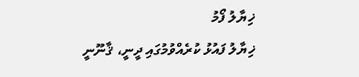ޚިޔާލު ފޯމު
ޚިޔާލު ފައުޅު ކުރެއްވުމުގައި ދީނީ، ޤާނޫނީ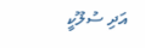އަދި ސުލޫކީ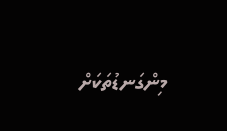މިންގަނޑުތަކަށް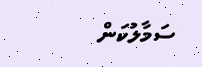ސަމާލުކަން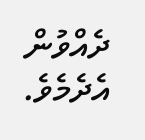ދެއްވުން އެދެމެވެ.